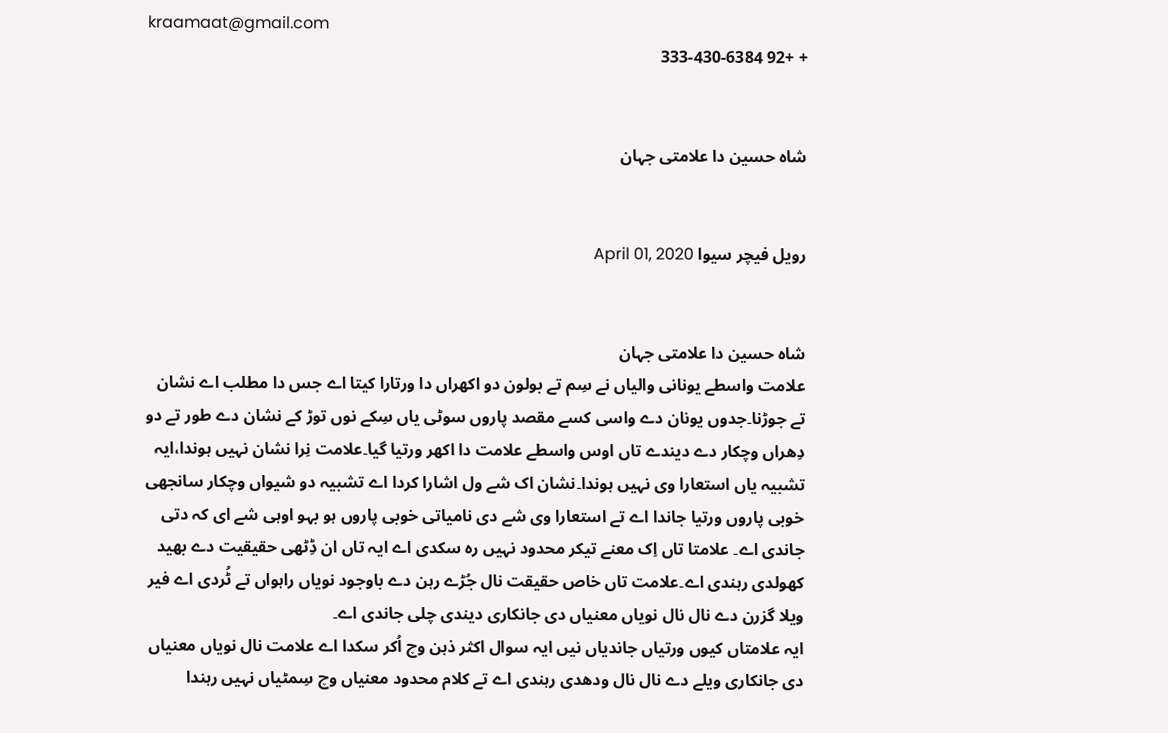kraamaat@gmail.com
+ +92 333-430-6384


شاہ حسین دا علامتی جہان


رویل فیچر سیوا April 01, 2020


شاہ حسین دا علامتی جہان
علامت واسطے یونانی والیاں نے سِم تے بولون دو اکھراں دا ورتارا کیتا اے جس دا مطلب اے نشان تے جوڑنا۔جدوں یونان دے واسی کسے مقصد پاروں سوٹی یاں سِکے نوں توڑ کے نشان دے طور تے دو دِھراں وچکار دے دیندے تاں اوس واسطے علامت دا اکھر ورتیا گیا۔علامت نِرا نشان نہیں ہوندا،ایہ تشبیہ یاں استعارا وی نہیں ہوندا۔نشان اک شے ول اشارا کردا اے تشبیہ دو شیواں وچکار سانجھی خوبی پاروں ورتیا جاندا اے تے استعارا وی شے دی نامیاتی خوبی پاروں ہو بہو اوہی شے ای کہ دتی جاندی اے۔ علامتا تاں اِک معنے تیکر محدود نہیں رہ سکدی اے ایہ تاں ان ڈِٹھی حقیقیت دے بھید کھولدی رہندی اے۔علامت تاں خاص حقیقت نال جُڑے رہن دے باوجود نویاں راہواں تے ٹُردی اے فیر ویلا گزرن دے نال نال نویاں معنیاں دی جانکاری دیندی چلی جاندی اے۔
ایہ علامتاں کیوں ورتیاں جاندیاں نیں ایہ سوال اکثر ذہن وچ اُکر سکدا اے علامت نال نویاں معنیاں دی جانکاری ویلے دے نال نال ودھدی رہندی اے تے کلام محدود معنیاں وچ سِمٹیاں نہیں رہندا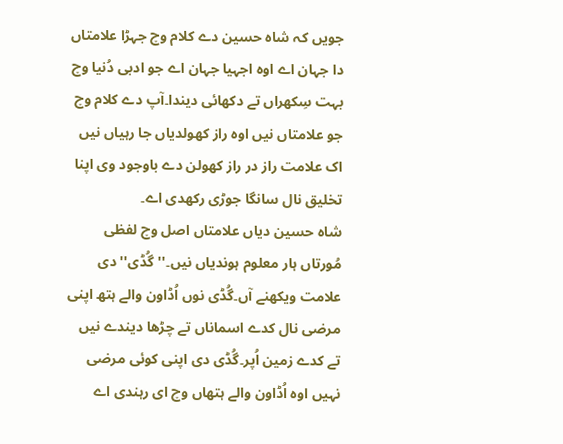جویں کہ شاہ حسین دے کلام وچ جہڑا علامتاں دا جہان اے اوہ اجہیا جہان اے جو ادبی دُنیا وچ بہت سِکھراں تے دکھائی دیندا۔آپ دے کلام وچ جو علامتاں نیں اوہ راز کھولدیاں جا رہیاں نیں اک علامت راز در راز کھولن دے باوجود وی اپنا تخلیق نال سانگا جوڑی رکھدی اے۔
شاہ حسین دیاں علامتاں اصل وچ لفظی مُورتاں ہار معلوم ہوندیاں نیں۔''گُڈی'' دی علامت ویکھنے آں۔گُڈی نوں اُڈاون والے ہتھ اپنی مرضی نال کدے اسماناں تے چڑھا دیندے نیں تے کدے زمین اُپر۔گُڈی دی اپنی کوئی مرضی نہیں اوہ اُڈاون والے ہتھاں وچ ای رہندی اے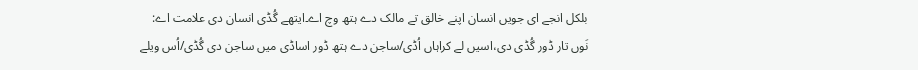بلکل انجے ای جویں انسان اپنے خالق تے مالک دے ہتھ وچ اے۔ایتھے گُڈی انسان دی علامت اے:
نَوں تار ڈور گُڈی دی،اسیں لے کراہاں اُڈی/ساجن دے ہتھ ڈور اساڈی میں ساجن دی گُڈی/اُس ویلے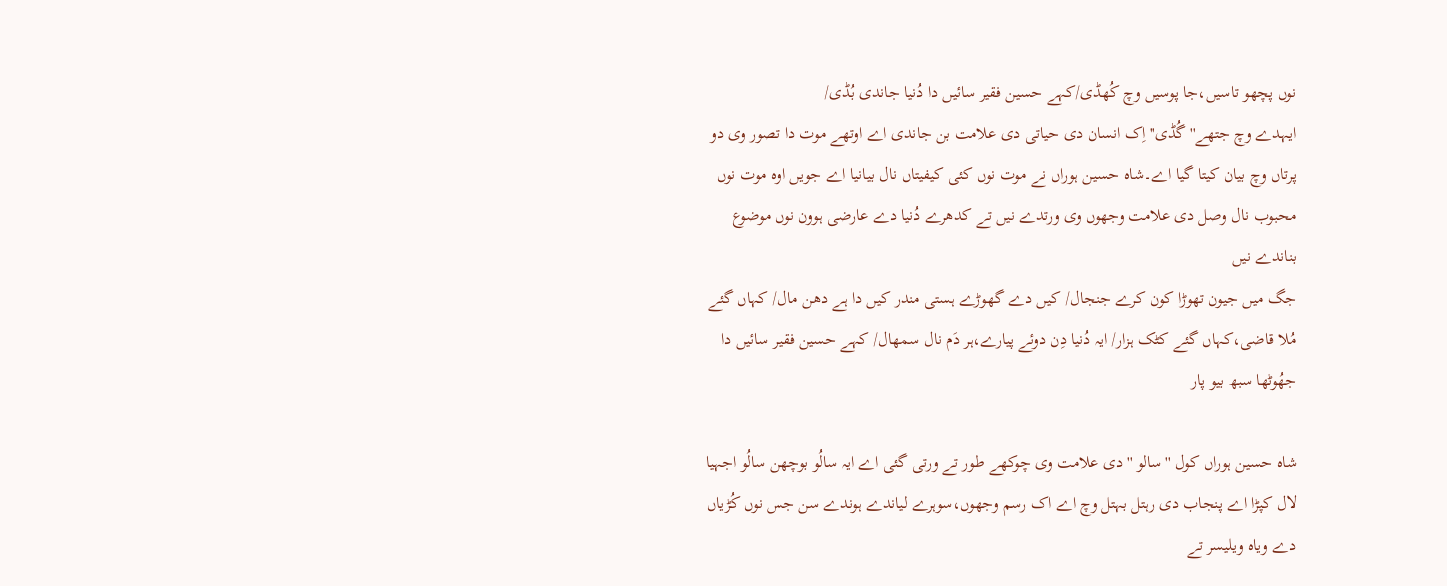نوں پچھو تاسیں،جا پوسیں وچ کُھڈی/کہے حسین فقیر سائیں دا دُنیا جاندی بُڈی/
ایہدے وچ جتھے'' گُڈی'' اِک انسان دی حیاتی دی علامت بن جاندی اے اوتھے موت دا تصور وی دو پرتاں وچ بیان کیتا گیا اے۔شاہ حسین ہوراں نے موت نوں کئی کیفیتاں نال بیانیا اے جویں اوہ موت نوں محبوب نال وصل دی علامت وجھوں وی ورتدے نیں تے کدھرے دُنیا دے عارضی ہوون نوں موضوع بناندے نیں
جگ میں جیون تھوڑا کون کرے جنجال/ کیں دے گھوڑے ہستی مندر کیں دا ہے دھن مال/ کہاں گئے مُلا قاضی،کہاں گئے کٹک ہزار/ ایہ دُنیا دِن دوئے پیارے،ہر دَم نال سمھال/ کہے حسین فقیر سائیں دا جھُوٹھا سبھ بیو پار

شاہ حسین ہوراں کول ''سالو '' دی علامت وی چوکھے طور تے ورتی گئی اے ایہ سالُو بوچھن سالُو اجہیا لال کپڑا اے پنجاب دی رہتل بہتل وچ اے اک رسم وجھوں،سوہرے لیاندے ہوندے سن جس نوں کُڑیاں دے ویاہ ویلیسر تے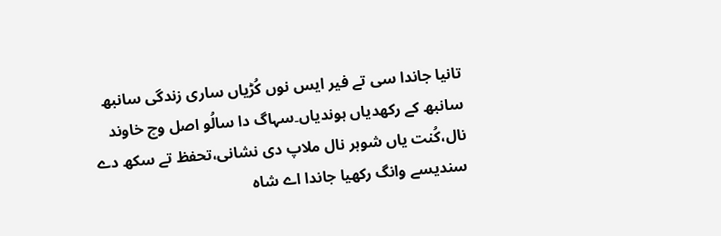تانیا جاندا سی تے فیر ایس نوں کُڑیاں ساری زندگی سانبھ سانبھ کے رکھدیاں ہوندیاں۔سہاگ دا سالُو اصل وچ خاوند نال،کُنت یاں شوہر نال ملاپ دی نشانی،تحفظ تے سکھ دے سندیسے وانگ رکھیا جاندا اے شاہ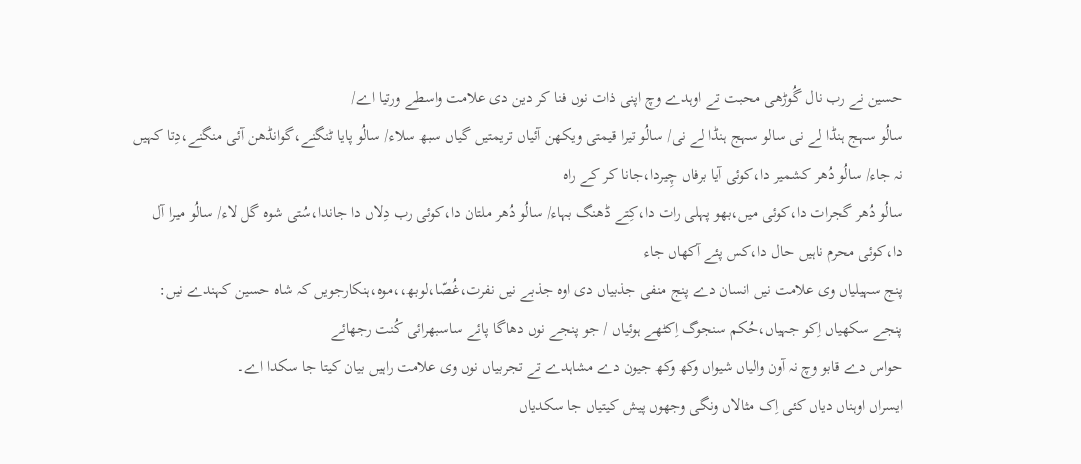حسین نے رب نال گُوڑھی محبت تے اوہدے وچ اپنی ذات نوں فنا کر دین دی علامت واسطے ورتیا اے/
سالُو سہج ہنڈا لے نی سالو سہج ہنڈا لے نی/ سالُو تیرا قیمتی ویکھن آئیاں تریمتیں گیاں سبھ سلاء/ سالُو پایا ٹنگنے،گوانڈھن آئی منگنے،دِتا کہیں نہ جاء/ سالُو دُھر کشمیر دا،کوئی آیا برفاں چِیردا،جانا کر کے راہ
سالُو دُھر گجرات دا،کوئی میں،بھو پہلی رات دا،کِتے ڈھنگ بہاء/ سالُو دُھر ملتان دا،کوئی رب دِلاں دا جاندا،سُتی شوہ گل لاء/ سالُو میرا آل دا،کوئی محرم ناہیں حال دا،کس پئے آکھاں جاء
پنج سہیلیاں وی علامت نیں انسان دے پنج منفی جذبیاں دی اوہ جذبے نیں نفرت،غُصّا،لوبھ،،موہ،ہنکارجویں کہ شاہ حسین کہندے نیں:
پنجے سکھیاں اِکو جہیاں،حُکم سنجوگ اِکٹھے ہوئیاں / جو پنجے نوں دھاگا پائے ساسبھرائی کُنت رجھائے
حواس دے قابو وچ نہ آون والیاں شیواں وکھ وکھ جیون دے مشاہدے تے تجربیاں نوں وی علامت راہیں بیان کیتا جا سکدا اے۔
ایسراں اوہناں دیاں کئی اِک مثالاں ونگی وجھوں پیش کیتیاں جا سکدیاں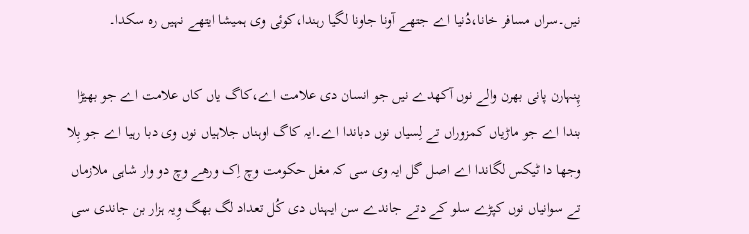نیں۔سراں مسافر خانا،دُنیا اے جتھے آونا جاونا لگیا رہندا،کوئی وی ہمیشا ایتھے نہیں رہ سکدا۔

پِنہارن پانی بھرن والے نوں آکھدے نیں جو انسان دی علامت اے،کاگ یاں کاں علامت اے جو بھیڑا بندا اے جو ماڑیاں کمزوراں تے لِسیاں نوں دباندا اے۔ایہ کاگ اوہناں جلاہیاں نوں وی دبا رہیا اے جو بِلا وجھا دا ٹیکس لگاندا اے اصل گل ایہ وی سی کہ مغل حکومت وچ اِک ورھے وچ دو وار شاہی ملازماں تے سوانیاں نوں کپڑے سلو کے دتے جاندے سن ایہناں دی کُل تعداد لگ بھگ وِیہ ہزار بن جاندی سی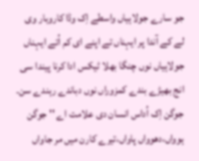جو سارے جولاہیاں واسطے اِک وڈا کاروبار وی لے کے آندا پر ایہناں تے اپنے ای کم اُتے ایہناں جولاہیاں نوں چنگا بھلا ٹیکس ادا کرنا پیندا سی انج بھیڑے بندے کمزوراں نوں دباندے رہندے سن۔
جوگن اِک اُداس انسان دی علامت اے '' جوگن ہوواں،دھوواں پاواں،تیرے کارن میں مر جاواں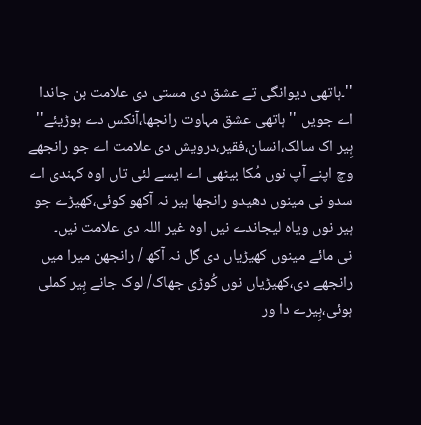''۔ہاتھی دیوانگی تے عشق دی مستی دی علامت بن جاندا اے جویں '' ہاتھی عشق مہاوت رانجھا،آنکس دے ہوڑیئے''
ہِیر اک سالک،انسان،فقیر،درویش دی علامت اے جو رانجھے وچ اپنے آپ نوں مُکا بیٹھی اے ایسے لئی تاں اوہ کہندی اے سدو نی مینوں دھیدو رانجھا ہیر نہ آکھو کوئی،کھیڑے جو ہیر نوں ویاہ لیجاندے نیں اوہ غیر اللہ دی علامت نیں۔
نی مائے مینوں کھیڑیاں دی گل نہ آکھ / رانجھن میرا میں رانجھے دی،کھیڑیاں نوں کُوڑی جھاک/ لوک جانے ہِیر کملی ہوئی،ہِیرے دا ور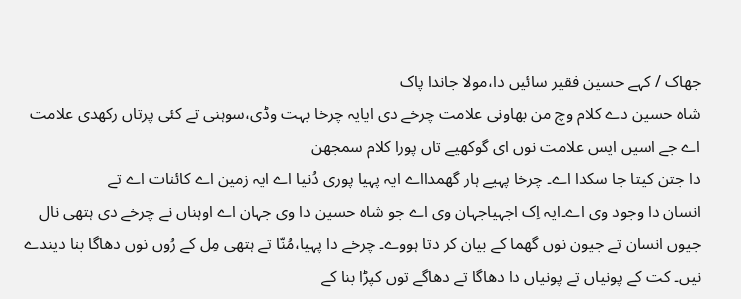جھاک / کہے حسین فقیر سائیں دا،مولا جاندا پاک
شاہ حسین دے کلام وچ من بھاونی علامت چرخے دی ایایہ چرخا بہت وڈی،سوہنی تے کئی پرتاں رکھدی علامت اے جے اسیں ایس علامت نوں ای گوکھیے تاں پورا کلام سمجھن
دا جتن کیتا جا سکدا اے۔ چرخا پہیے ہار گھمدااے ایہ پہیا پوری دُنیا اے ایہ زمین اے کائنات اے تے
انسان دا وجود وی اے۔ایہ اِک اجہیاجہان وی اے جو شاہ حسین دا وی جہان اے اوہناں نے چرخے دی ہتھی نال جیوں انسان تے جیون نوں گھما کے بیان کر دتا ہووے۔ چرخے دا پہیا،مُنّا تے ہتھی مِل کے رُوں نوں دھاگا بنا دیندے نیں۔ کت کے پونیاں تے پونیاں دا دھاگا تے دھاگے توں کپڑا بنا کے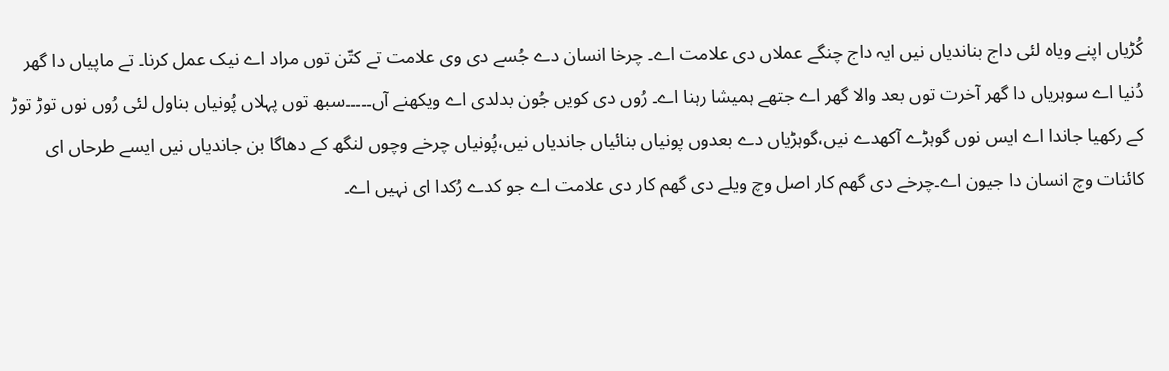کُڑیاں اپنے ویاہ لئی داج بناندیاں نیں ایہ داج چنگے عملاں دی علامت اے۔ چرخا انسان دے جُسے دی وی علامت تے کتّن توں مراد اے نیک عمل کرنا۔ تے ماپیاں دا گھر دُنیا اے سوہریاں دا گھر آخرت توں بعد والا گھر اے جتھے ہمیشا رہنا اے۔ رُوں دی کویں جُون بدلدی اے ویکھنے آں۔۔۔۔۔سبھ توں پہلاں پُونیاں بناول لئی رُوں نوں توڑ توڑ کے رکھیا جاندا اے ایس نوں گوہڑے آکھدے نیں،گوہڑیاں دے بعدوں پونیاں بنائیاں جاندیاں نیں،پُونیاں چرخے وچوں لنگھ کے دھاگا بن جاندیاں نیں ایسے طرحاں ای کائنات وچ انسان دا جیون اے۔چرخے دی گھم کار اصل وچ ویلے دی گھم کار دی علامت اے جو کدے رُکدا ای نہیں اے۔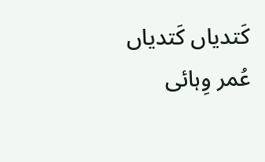کَتدیاں کَتدیاں عُمر وِہائی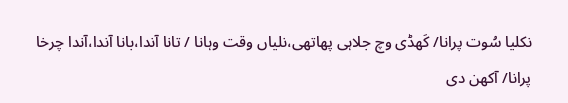نکلیا سُوت پرانا/ کَھڈی وچ جلاہی پھاتھی،نلیاں وقت وہانا / تانا آندا،بانا آندا،آندا چرخا پرانا/ آکھن دی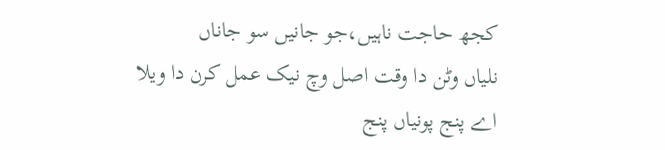کجھ حاجت ناہیں،جو جانیں سو جاناں
نلیاں وٹن دا وقت اصل وچ نیک عمل کرن دا ویلا اے پنج پونیاں پنج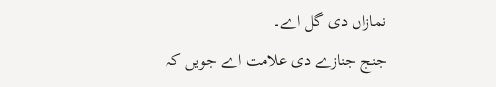نمازاں دی گل اے۔
جنج جنازے دی علامت اے جویں کہ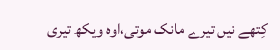کِتھے نیں تیرے مانک موتی،اوہ ویکھ تیری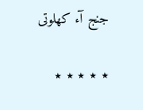جنج آء کھلوتی

٭ ٭ ٭ ٭ ٭